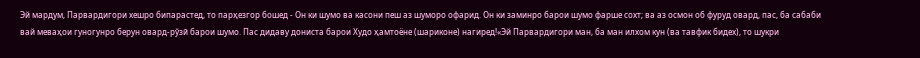Эй мардум, Парвардигори хешро бипарастед, то парҳезгор бошед - Он ки шумо ва касони пеш аз шуморо офарид. Он ки заминро барои шумо фарше сохт; ва аз осмон об фуруд овард, пас, ба сабаби вай меваҳои гуногунро берун овард-рўзӣ барои шумо. Пас дидаву дониста барои Худо ҳамтоёне (шариконе) нагиред!«Эй Парвардигори ман, ба ман илхом кун (ва тавфик бидех), то шукри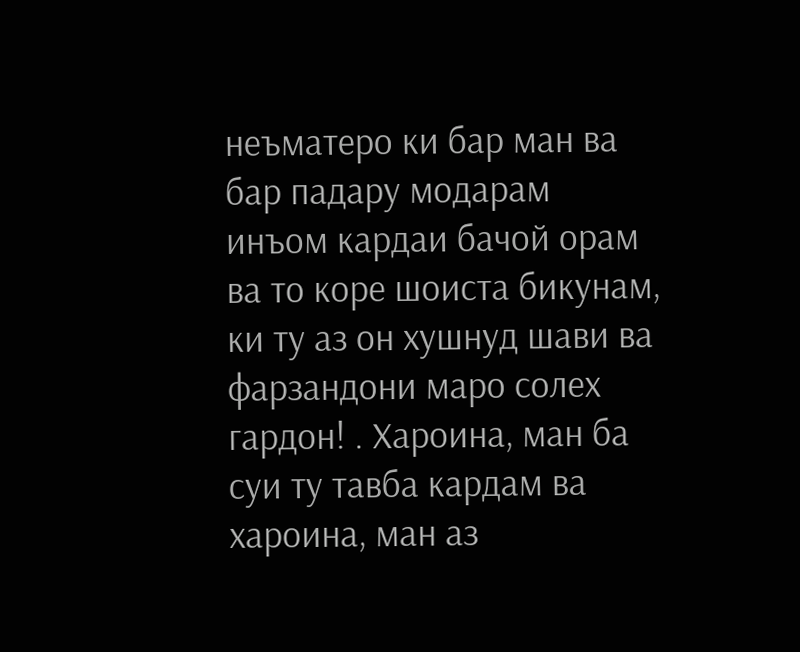неъматеро ки бар ман ва бар падару модарам инъом кардаи бачой орам ва то коре шоиста бикунам, ки ту аз он хушнуд шави ва фарзандони маро солех гардон! . Хароина, ман ба суи ту тавба кардам ва хароина, ман аз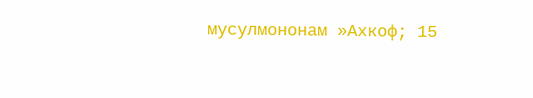мусулмононам »Ахкоф; 15